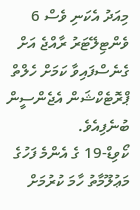މިއަދު އެކަނި ވެސް 6 ވެންޓިލޭޓަރު ރާއްޖެ އަށް ގެނެސްފައިވާ ކަމަށް ހެލްތް ޕްރޮޓެކްޝަން އެޖެންސީން ބުނެފިއެވެ.
ކޯވިޑް-19 ގެ އެންމެ ފަހުގެ މަޢުލޫމާތު ހާމަ ކުރުމަށް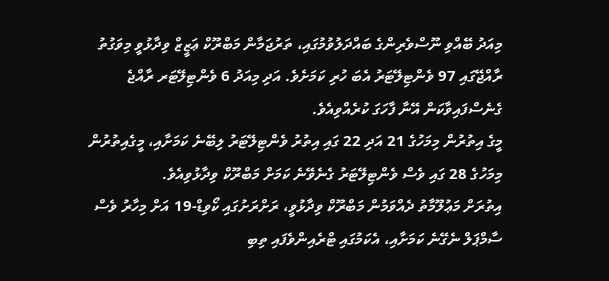މިއަދު ބޭއްވި ނޫސްވެރިންގެ ބައްދަލުވުމުގައި، ތަރުޖަމާން މަބްރޫކް ޢަޒީޒް ވިދާޅުވީ މިވަގުތު ރާއްޖޭގައި 97 ވެންޓިލޭޓަރު އެބަ ހުރި ކަމަށެވެ. އަދި މިއަދު 6 ވެންޓިލޭޓަރ ރާއްޖެ ގެނެސްފައިވާކަން އޭނާ ފާހަގަ ކުރެއްވިއެވެ.
މީގެ އިތުރުން މިމަހުގެ 21 އަދި 22 ގައި އިތުރު ވެންޓިލޭޓަރު ލިބޭނެ ކަމަށާއި، މީގެއިތުރުން މިމަހުގެ 28 ގައި ވެސް ވެންޓިލޭޓަރު ގެނެވޭނެ ކަމަށް މަބްރޫކް ވިދާޅުވިއެވެ.
އިތުރަށް މަޢުލޫމާތު ދެއްވަމުން މަބްރޫކް ވިދާޅުވީ، ރަށްރަށުގައި ކޯވިޑް-19 އަށް މިހާރު ވެސް ސާމްޕަލް ނެގޭނެ ކަމަށާއި، އެކަމުގައި ޓްރެއިންވެފައި ތިބި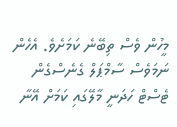މީހުން ވެސް ތިބޭނެ ކަމަށެވެ. އެހެން ނަމަވެސް ސާމްޕަލް ގެނެސްގެން ޓެސްޓް ހަދަނީ މާލޭގައި ކަމަށް އޭނާ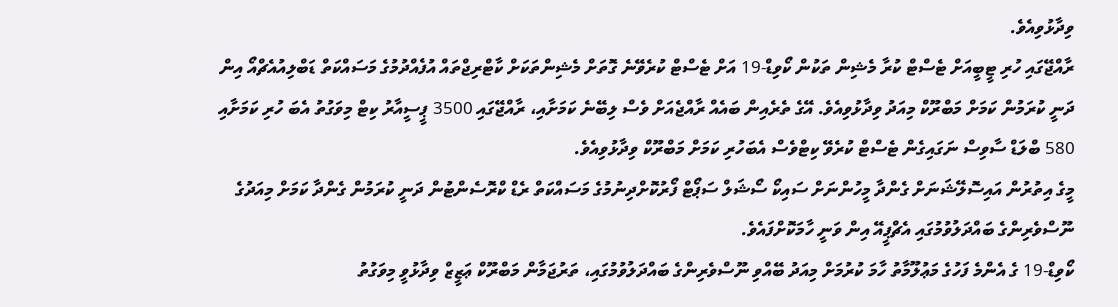ވިދާޅުވިއެވެ.
ރާއްޖޭގައި ހުރި ޓީބީއަށް ޓެސްޓް ކުރާ މެޝިން ތަކުން ކޯވިޑް-19 އަށް ޓެސްޓް ކުރެވޭނެ ގޮތަށް މެޝިންތަކަށް ކާޓްރިޖްތައް އުފެއްދުމުގެ މަސައްކަތް ޑަބްލިއުއެޗްއޯ އިން ދަނީ ކުރަމުން ކަމަށް މަބްރޫކް މިއަދު ވިދާޅުވިއެވެ. އޭގެ ތެރެއިން ބައެއް ރާއްޖެއަށް ވެސް ލިބޭނެ ކަމަށާއި، ރާއްޖޭގައި 3500 ޕީސީއާރު ކިޓް މިވަގުތު އެބަ ހުރި ކަމަށާއި 580 ބްލަޑް ސާވިސް ނަގައިގެން ޓެސްޓް ކުރެވޭ ކިޓްވެސް އެބަހުރި ކަމަށް މަބްރޫކް ވިދާޅުވިއެވެ.
މީގެ އިތުރުން އައިސޮލޭޝަނަށް ގެންދާ މީހުންނަށް ސައިކޯ ސޯޝަލް ސަޕޯޓް ފޯރުކޮށްދިނުމުގެ މަސައްކަތް ރެޑް ކްރޮސެންޓުން ދަނީ ކުރަމުން ގެންދާ ކަމަށް މިއަދުގެ ނޫސްވެރިންގެ ބައްދަލުވުމުގައި އެޗްޕީއޭ އިން ވަނީ ހާމަކޮށްފައެވެ.
ކޯވިޑް-19 ގެ އެންމެ ފަހުގެ މަޢުލޫމާތު ހާމަ ކުރުމަށް މިއަދު ބޭއްވި ނޫސްވެރިންގެ ބައްދަލުވުމުގައި، ތަރުޖަމާން މަބްރޫކް ޢަޒީޒް ވިދާޅުވީ މިވަގުތު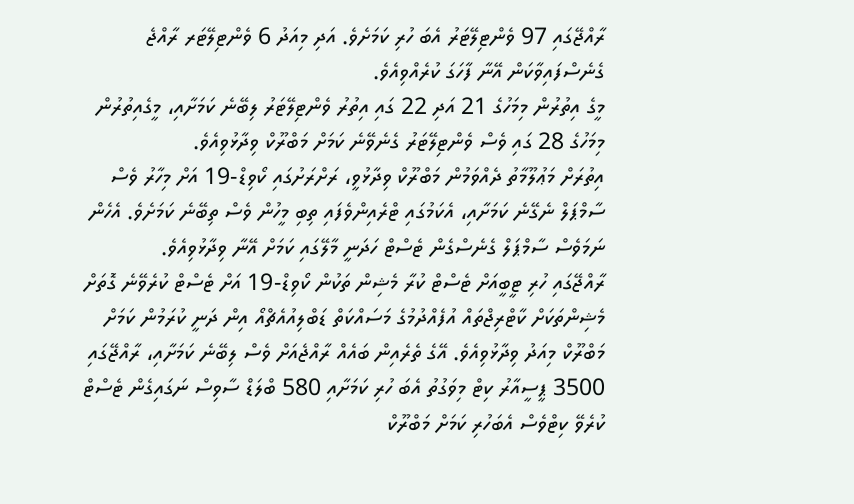ރާއްޖޭގައި 97 ވެންޓިލޭޓަރު އެބަ ހުރި ކަމަށެވެ. އަދި މިއަދު 6 ވެންޓިލޭޓަރ ރާއްޖެ ގެނެސްފައިވާކަން އޭނާ ފާހަގަ ކުރެއްވިއެވެ.
މީގެ އިތުރުން މިމަހުގެ 21 އަދި 22 ގައި އިތުރު ވެންޓިލޭޓަރު ލިބޭނެ ކަމަށާއި، މީގެއިތުރުން މިމަހުގެ 28 ގައި ވެސް ވެންޓިލޭޓަރު ގެނެވޭނެ ކަމަށް މަބްރޫކް ވިދާޅުވިއެވެ.
އިތުރަށް މަޢުލޫމާތު ދެއްވަމުން މަބްރޫކް ވިދާޅުވީ، ރަށްރަށުގައި ކޯވިޑް-19 އަށް މިހާރު ވެސް ސާމްޕަލް ނެގޭނެ ކަމަށާއި، އެކަމުގައި ޓްރެއިންވެފައި ތިބި މީހުން ވެސް ތިބޭނެ ކަމަށެވެ. އެހެން ނަމަވެސް ސާމްޕަލް ގެނެސްގެން ޓެސްޓް ހަދަނީ މާލޭގައި ކަމަށް އޭނާ ވިދާޅުވިއެވެ.
ރާއްޖޭގައި ހުރި ޓީބީއަށް ޓެސްޓް ކުރާ މެޝިން ތަކުން ކޯވިޑް-19 އަށް ޓެސްޓް ކުރެވޭނެ ގޮތަށް މެޝިންތަކަށް ކާޓްރިޖްތައް އުފެއްދުމުގެ މަސައްކަތް ޑަބްލިއުއެޗްއޯ އިން ދަނީ ކުރަމުން ކަމަށް މަބްރޫކް މިއަދު ވިދާޅުވިއެވެ. އޭގެ ތެރެއިން ބައެއް ރާއްޖެއަށް ވެސް ލިބޭނެ ކަމަށާއި، ރާއްޖޭގައި 3500 ޕީސީއާރު ކިޓް މިވަގުތު އެބަ ހުރި ކަމަށާއި 580 ބްލަޑް ސާވިސް ނަގައިގެން ޓެސްޓް ކުރެވޭ ކިޓްވެސް އެބަހުރި ކަމަށް މަބްރޫކް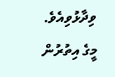ވިދާޅުވިއެވެ.
މީގެ އިތުރުން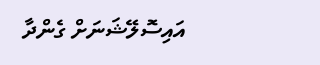އައިސޮލޭޝަނަށް ގެންދާ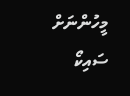މީހުންނަށް ސައިކޯ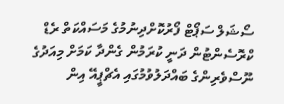ސޯޝަލް ސަޕޯޓް ފޯރުކޮށްދިނުމުގެ މަސައްކަތް ރެޑް ކްރޮސެންޓުން ދަނީ ކުރަމުން ގެންދާ ކަމަށް މިއަދުގެ ނޫސްވެރިންގެ ބައްދަލުވުމުގައި އެޗްޕީއޭ އިން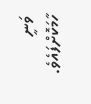ވަނީ ހާމަކޮށްފައެވެ.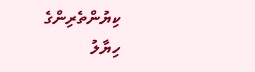ކިޔުންތެރިންގެ ހިޔާލު